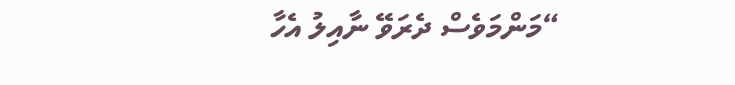“މަންމަވެސް ދެރަވޭ ނާއިލު އެހާ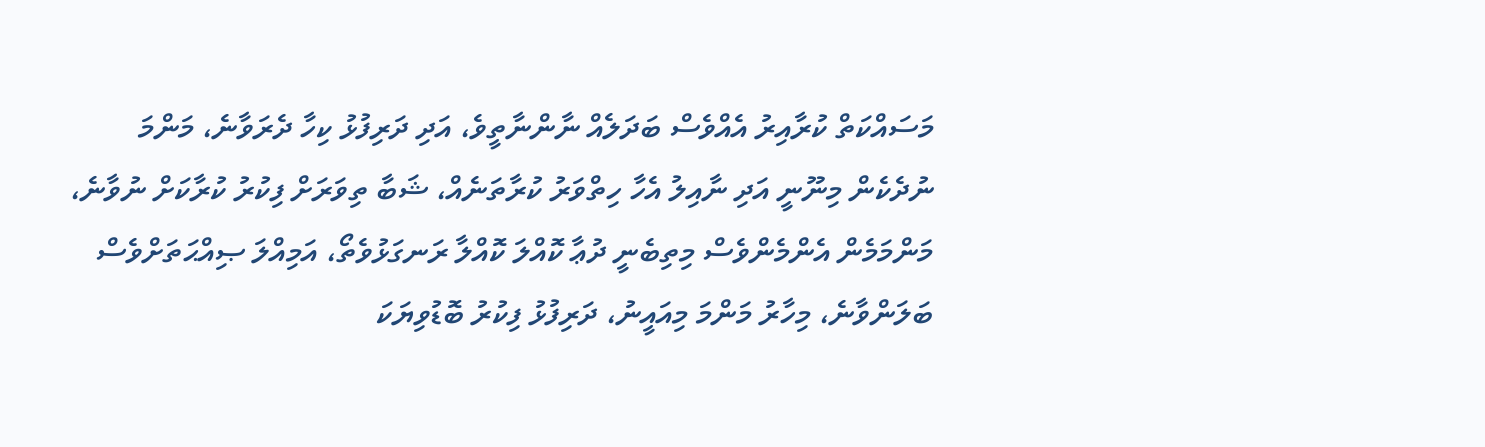މަސައްކަތް ކުރާއިރު އެއްވެސް ބަދަލެއް ނާންނާތީވެ، އަދި ދަރިފުޅު ކިހާ ދެރަވާނެ، މަންމަ ނުދެކެން މިނޫނީ އަދި ނާއިލު އެހާ ހިތްވަރު ކުރާތަނެއް، ޝަބާ ތިވަރަށް ފިކުރު ކުރާކަށް ނުވާނެ، މަންމަމެން އެންމެންވެސް މިތިބެނީ ދުޢާ ކޮއްލަ ކޮއްލާ ރަނގަޅުވެތޯ، އަމިއްލަ ޞިއްޙަތަށްވެސް ބަލަންވާނެ، މިހާރު މަންމަ މިއައީނު، ދަރިފުޅު ފިކުރު ބޮޑުވިޔަކަ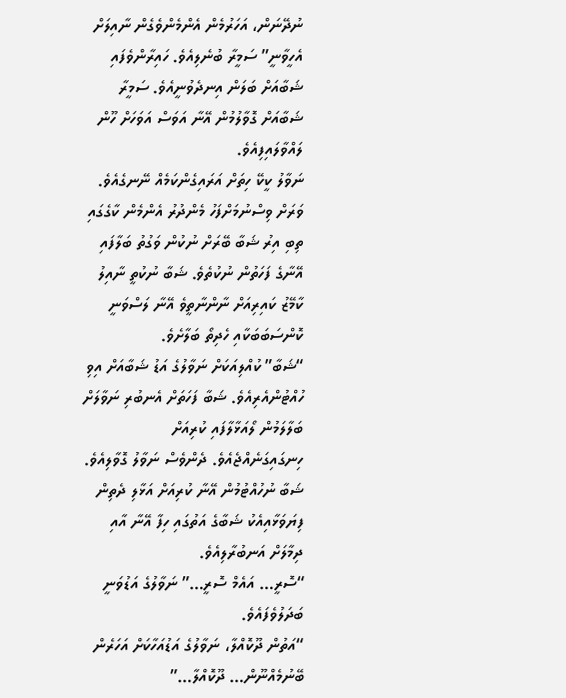ނުދޭނަން، އަހަރުމެން އެންމެންވެގެން ނާއިލަށް އެހީވާނީ” ސަމީރާ ބުނެލިއެވެ. ހައިރާންވެފައި ޝަބާއަށް ބަލަން އިނދެވުނީއެވެ. ސަމީރާ ޝަބާއަށް ގޮވާލުމުން އޭނާ އަވަސް އަވަހަށް ހޫން ލައްވާލައިފިއެވެ.
ނަވާލު ކީކޭ ހިތަށް އަރައިގެންކަމެއް ނޭނގެއެވެ. ވަރަށް ވިސްނުމަށްފަހު މެންދުރު އެންމެން ކާގެގައި ތިބި އިރު ޝަބާ ބޭރަށް ނުކުން ވަގުތު ބަލާފައި އޭނާގެ ފަހަތުން ނުކުތެވެ. ޝަބާ ނުކުތީ ނާއިލު ކާމޭޒު ކައިރިއަށް ނާންނާތީވެ އޭނާ ލަސްވަނީ ކޮންސަބަބަކާއި ހެދިތޯ ބަލާށެވެ.
“ޝަބާ” ކުއްލިއަކަށް ނަވާލުގެ އަޑު ޝަބާއަށް އިވި ހުއްޓުންއެރިއެވެ. ޝަބާ ފަހަތަށް އެނބުރި ނަވާލަށް ބަލާލަމުން ލޯއަޅާލާފައި ކުރިއަށް ހިނގައިގަނެއްޖެއެވެ. ދެންވެސް ނަވާލު ގޮވާލިއެވެ. ޝަބާ ނުހުއްޓުމުން އޭނާ ކުރިއަށް އަޅާލި ދެތިން ފިޔަވަޅާއިއެކު ޝަބާގެ އަތުގައި ހިފާ އޭނާ އާއި ދިމާލަށް އަނބުރާލިއެވެ.
“ސޮރީ… އައެމް ސޮރީ…” ނަވާލުގެ އަޑުވަނީ ބަދަލުވެފައެވެ.
“އަތުން ދޫކޮއްލާ، ނަވާލުގެ އަޑުއަހާކަށް އަހަރެން ބޭނުމެއްނޫން… ދޫކޮއްލާ…”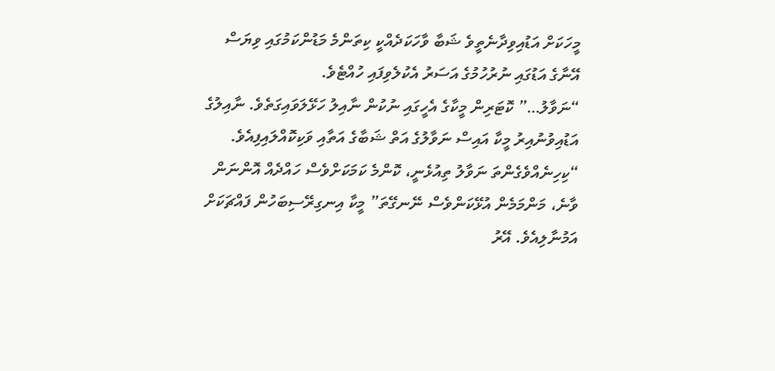މީހަކަށް އަޑުއިވިދާނެތީވެ ޝަބާ ވާހަކަދެއްކީ ކިތަންމެ މަޑުންކަމުގައި ވިޔަސް އޭނާގެ އަޑުގައި ނުރުހުމުގެ އަސަރު އެކުލެވިފައި ހުއްޓެވެ.
“ނަވާލު…” ކޮޓަރިން މީކާގެ އެހީގައި ނުކުން ނާއިލު ހަޅޭލަވައިގަތެވެ. ނާއިލުގެ އަޑުއިވުނުއިރު މީކާ އައިސް ނަވާލުގެ އަތް ޝަބާގެ އަތާއި ވަކިކޮއްލައިފިއެވެ.
“ކިހިނެއްވެގެންތަ ނަވާލު ތިއުޅެނީ، ކޮންމެ ކަމަކަށްވެސް ހައްދެއް އޮންނަން ވާނެ، މަންމަމެން އުޅޭކަންވެސް ނޭނގޭތަ” މީކާ އިނގިރޭސިބަހުން ފައްޗަކަށް އަމުނާލިއެވެ. އޭރު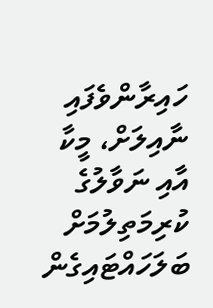ހައިރާންވެފައި ނާއިލަށް، މީކާ އާއި ނަވާލުގެ ކުރިމަތިލުމަށް ބަލަހައްޓައިގެން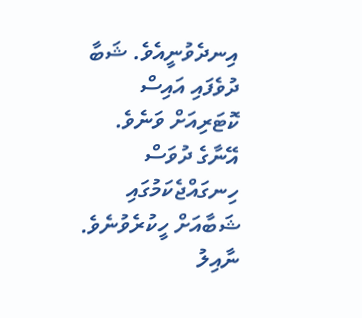އިނދެވުނީއެވެ. ޝަބާ ދުވެފައި އައިސް ކޮޓަރިއަށް ވަނެވެ. އޭނާގެ ދުވަސް ހިނގައްޖެކަމުގައި ޝަބާއަށް ހީކުރެވުނެވެ. ނާއިލު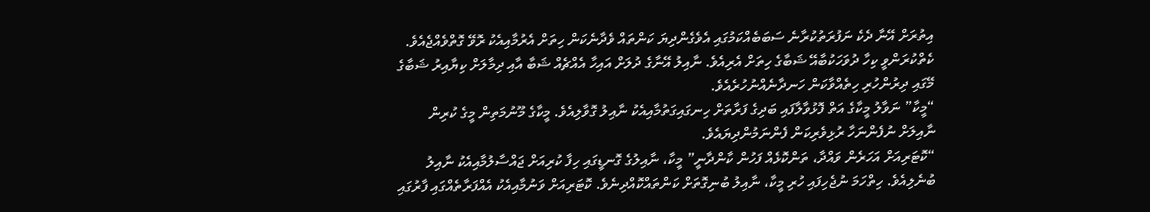އިތުރަށް އޭނާ ދެކެ ނަފުރަތުކުރާނެ ސަބަބެއްކަމުގައި އެވެގެންދިޔަ ކަންތައް ވެދާނެކަން ހިތަށް އެރުމާއިއެކު ރޮވޭ ގޮތްވެއްޖެއެވެ. ކެތްކުރަންވީ ކިހާ ދުވަހަކުބާއޭ ޝަބާގެ ހިތަށް އެރިއެވެ. ނާއިލު އޭނާގެ ދުލަށް އައިހާ އެއްޗެއް ޝަބާ އާއި ދިމާލަށް ކިޔާއިރު ޝަބާގެ މޭގައި ދިރުންހުރި ހިތެއްވާކަން ހަނދާނެއްނުހުރެއެވެ.
“މީކާ” ނަވާލު މީކާގެ އަތް ފޮޅުވާލާފައި ބަދިގެ ފަރާތަށް ހިނގައިގަތުމާއިއެކު ނާއިލު ގޮވާލިއެވެ. މީކާގެ މޫނުމަތިން މީގެ ކުރިން ނާއިލަށް ނުފެންނަހާ ރުޅިވެރިކަން ފެންނަމުންދިޔައެވެ.
“ކޮޓަރިއަށް އަހަރެން ވައްދާ، ތަންކޮޅެއް ފަހުން ކާންދާނީ” މީކާ، ނާއިލުގެ ގޮނޑީގައި ހިފާ ކުރިއަށް ޖައްސާލުމާއިއެކު ނާއިލު ބުނެލިއެވެ. ހިތްހަމަ ނުޖެހިފައި ހުރި މީކާ، ނާއިލު ބުނިގޮތަށް ކަންތައްކޮއްދިނެވެ. ކޮޓަރިއަށް ވަނުމާއިއެކު އެއްފަރާތެއްގައި ފާރުގައި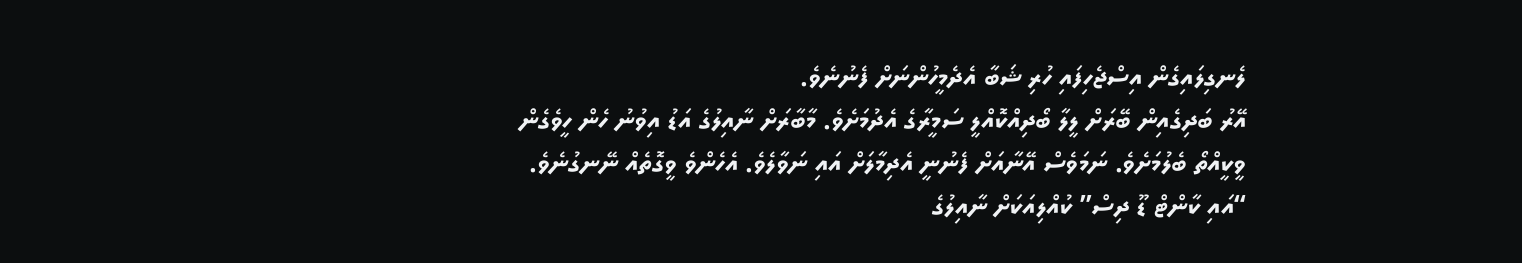ލެނގިލައިގެން އިސްޖެހިފައި ހުރި ޝަބާ އެދެމީހުންނަށް ފެނުނެވެ.
އޭރު ބަދިގެއިން ބޭރަށް ލީލާ ބޯދިއްކޮއްލީ ސަމީރާގެ އެދުމަށެވެ. މާބާރަށް ނާއިލުގެ އަޑު އިވުނު ހެން ހީވެގެން ވީކީއްތޯ ބެލުމަށެވެ. ނަމަވެސް އޭނާއަށް ފެނުނީ އެދިމާލަށް އައި ނަވާލެވެ. އެހެންވެ ވީގޮތެއް ނޭނގުނެވެ.
“އައި ކާންޓް ޑޫ ދިސް” ކުއްލިއަކަށް ނާއިލުގެ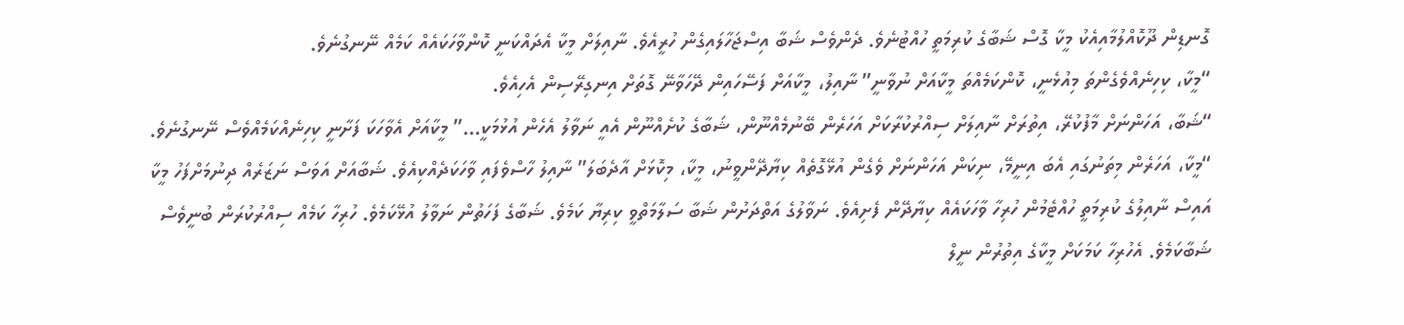ގޮނޑިން ދޫކޮއްލުމާއިއެކު މީކާ ގޮސް ޝަބާގެ ކުރިމަތީ ހުއްޓުނެވެ. ދެންވެސް ޝަބާ އިސްޖަހާލައިގެން ހުރީއެވެ. ނާއިލަށް މީކާ އެދައްކަނީ ކޮންވާހަކައެއް ކަމެއް ނޭނގުނެވެ.
“މީކާ، ކިހިނެއްވެގެންތަ މިއުޅެނީ، ކޮންކަމެއްތަ މީކާއަށް ނުވާނީ” ނާއިލު، މީކާއަށް ފަސޭހައިން ދޭހަވާނޭ ގޮތަށް އިނގިރޭސިން އެހިއެވެ.
“ޝަބާ، އަހަންނަށް މާފުކުރޭ، އިތުރަށް ނާއިލަށް ސިއްރުކުރާކަށް އަހަރެން ބޭނުމެއްނޫން، ޝަބާގެ ކުށެއްނޫން އެއީ ނަވާލު އެހެން އުޅުމަކީ…” މީކާއަށް އެވާހަކަ ފަށާނީ ކިހިނެއްކަމެއްވެސް ނޭނގުނެވެ.
“މީކާ، އަހަރެން މިތަނުގައި އެބަ އިނީމޭ، ނިކަން އަހަންނަށް ވެގެން އުޅޭގޮތެއް ކިޔާދޭންވީނު، މީކާ، މިކޮޅަށް އާދެބަލަ” ނާއިލު ހާސްވެފައި ވާހަކަދެއްކިއެވެ. ޝަބާއަށް އަވަސް ނަޒަރެއް ދިނުމަށްފަހު މީކާ އައިސް ނާއިލުގެ ކުރިމަތީ ހުއްޓެމުން ހުރިހާ ވާހަކައެއް ކިޔާދޭން ފެށިއެވެ. ނަވާލުގެ އަތްދަށުން ޝަބާ ސަލާމަތްވީ ކިރިޔާ ކަމެވެ. ޝަބާގެ ފަހަތުން ނަވާލު އުޅޭކަމެވެ. ހުރިހާ ކަމެއް ސިއްރުކުރަން ބުނީވެސް ޝަބާކަމެވެ. އެހުރިހާ ކަމަކަށް މީކާގެ އިތުރުން ނީލް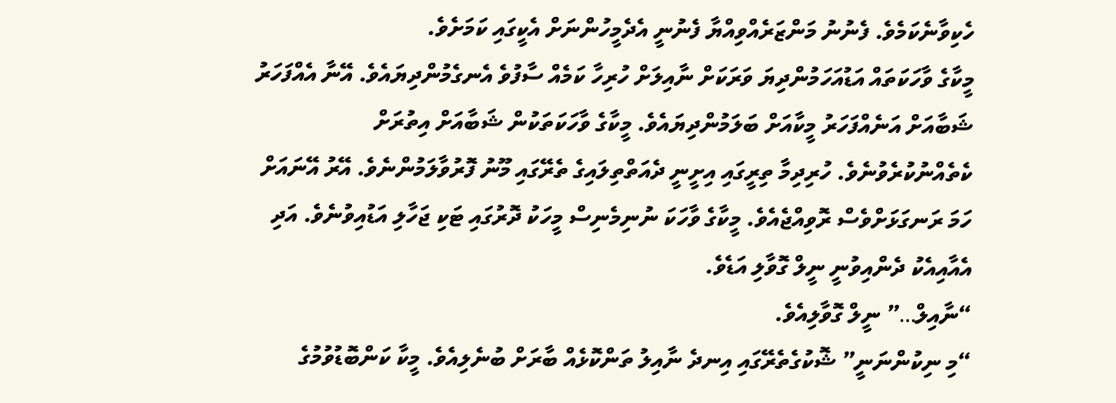ހެކިވާނެކަމެވެ. ފެނުނު މަންޒަރެއްވިއްޔާ ފެނުނީ އެދެމީހުންނަށް އެކީގައި ކަމަށެވެ.
މީކާގެ ވާހަކަތައް އަޑުއަހަމުންދިޔަ ވަރަކަށް ނާއިލަށް ހުރިހާ ކަމެއް ސާފުވެ އެނގެމުންދިޔައެވެ. އޭނާ އެއްފަހަރު ޝަބާއަށް އަނެއްފަހަރު މީކާއަށް ބަލަމުންދިޔައެވެ. މީކާގެ ވާހަކަތަކުން ޝަބާއަށް އިތުރަށް ކެތެއްނުކުރެވުނެވެ. ހުރިދިމާ ތިރީގައި އިށީނީ ދެއަތްތިލައިގެ ތެރޭގައި މޫނު ފޮރުވާލަމުންނެވެ. އޭރު އޭނައަށް ހަމަ ރަނގަޅަށްވެސް ރޮވިއްޖެއެވެ. މީކާގެ ވާހަކަ ނުނިމެނިސް މީހަކު ދޮރުގައި ޓަކި ޖަހާލި އަޑުއިވުނެވެ. އަދި އެއާއިއެކު ދެންއިވުނީ ނީލް ގޮވާލި އަޑެވެ.
“ނާއިލް…” ނީލް ގޮވާލިއެވެ.
“މި ނިކުންނަނީ” ޝޮކުގެތެރޭގައި އިނދެ ނާއިލު ތަންކޮޅެއް ބާރަށް ބުނެލިއެވެ. މީކާ ކަންބޮޑުވުމުގެ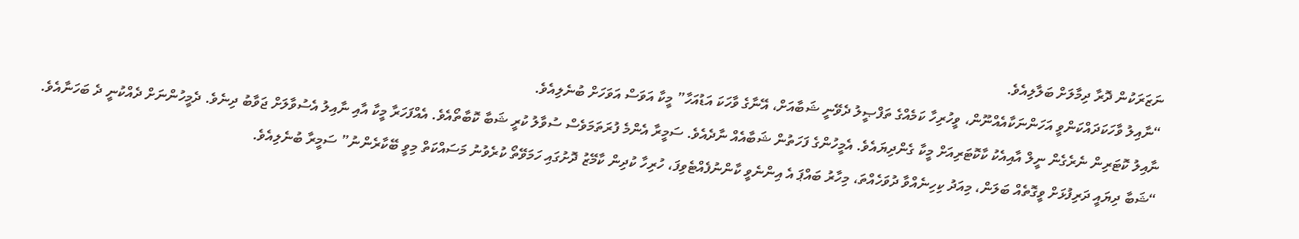ނަޒަރަކުން ދޮރާ ދިމާލަށް ބަލާލިއެވެ.
“ނާއިލު ވާހަކަދައްކަންވީ އަހަންނަކާއެއްނޫން، ވީހުރިހާ ކަމެއްގެ ތަފްޞީލު ދެވޭނީ ޝަބާއަށް، އޭނާގެ ވާހަކަ އަޑުއަހާ” މީކާ އަވަސް އަވަހަށް ބުނެލިއެވެ.
ނާއިލު ކޮޓަރިން ނެރެގެން ނީލް އާއިއެކު ކާކޮޓަރިއަށް މީކާ ގެންދިޔައެވެ. އެމީހުންގެ ފަހަތުން ޝަބާއެއް ނާދެއެވެ. ސަމީރާ އެންމެ ފުރަތަމަވެސް ސުވާލު ކުރީ ޝަބާ ކޮބާތޯއެވެ. އެއްފަހަރާ މީކާ އާއި ނާއިލު އެސުވާލަށް ޖަވާބު ދިނެވެ. ދެމީހުންނަށް ދެއްކުނީ ދެ ބަހަނާއެވެ.
“ޝަބާ ދިޔައީ ދަރިފުޅަށް ވީގޮތެއް ބަލަން، މިއަދު ކިހިނެއްވާ ދުވަހެއްތަ، މިހާރު ބައްޕަ އެ އިންނެވީ ކާންނުފެއްޓެވިފަ، ހުރިހާ ކުދިން ކާމޭޒު ދޮށުގައި ހަމަވޭތޯ ކުރެވުނު މަސައްކަތް މިވީ ބޭކާރެންނު” ސަމީރާ ބުނެލިއެވެ.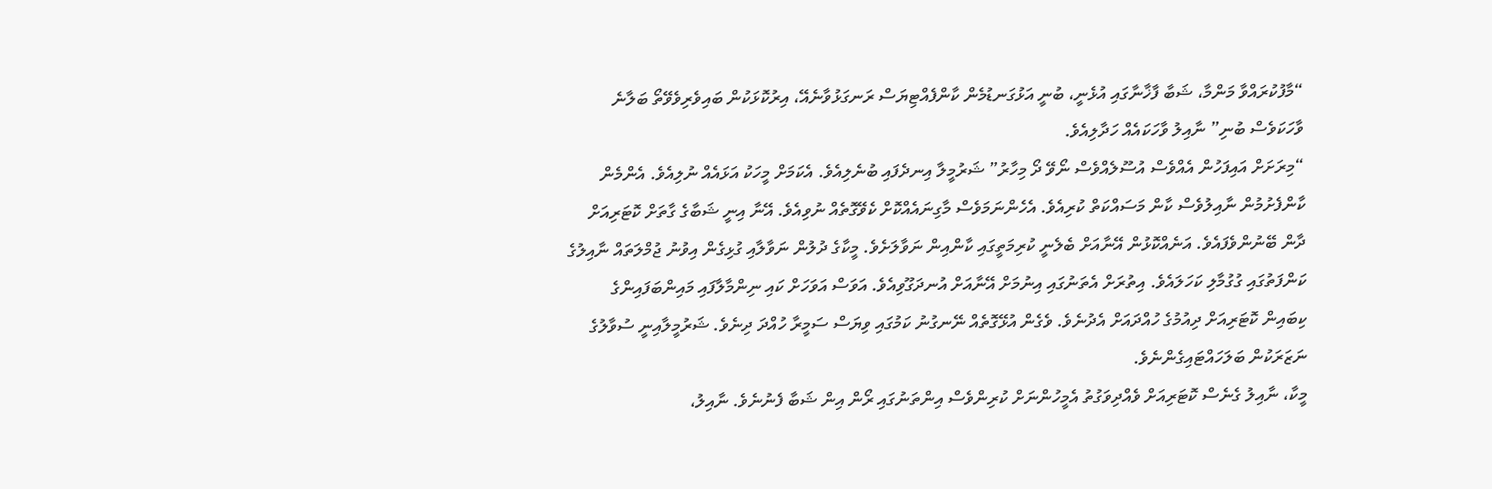“މާފުކުރައްވާ މަންމާ، ޝަބާ ފާޚާނާގައި އުޅެނީ، ބުނީ އަޅުގަނޑުމެން ކާންފެއްޓިޔަސް ރަނގަޅުވާނެއޭ، އިރުކޮޅަކުން ބައިވެރިވެވޭތޯ ބަލާނެ ވާހަކަވެސް ބުނި” ނާއިލު ވާހަކައެއް ހަދާލިއެވެ.
“މިރަށަށް އައިފަހުން އެއްވެސް އުސޫލެއްވެސް ނޯވޭ ދޯ މިހާރު” ޝަރުމީލާ އިނދެފައި ބުނެލިއެވެ. އެކަމަށް މީހަކު އަޅައެއް ނުލިއެވެ. އެންމެން ކާންފެށުމުން ނާއިލުވެސް ކާން މަސައްކަތް ކުރިއެވެ. އެހެންނަމަވެސް މާގިނައެއްކޮށް ކެވޭގޮތެއް ނުވިއެވެ. އޭނާ އިނީ ޝަބާގެ ގާތަށް ކޮޓަރިއަށް ދާން ބޭނުންވެފައެވެ. އަނެއްކޮޅުން އޭނާއަށް ބެލެނީ ކުރިމަތީގައި ކާންއިން ނަވާލަށެވެ. މީކާގެ ދުލުން ނަވާލާއި ގުޅިގެން އިވުނު ޖުމްލަތައް ނާއިލުގެ ކަންފަތުގައި ގުގުމާލި ކަހަލައެވެ. އިތުރަށް އެތަނުގައި އިނުމަށް އޭނާއަށް އުނދަގޫވިއެވެ. އަވަސް އަވަހަށް ކައި ނިންމާލާފައި މައިންބަފައިންގެ ކިބައިން ކޮޓަރިއަށް ދިއުމުގެ ހުއްދައަށް އެދުނެވެ. ވެގެން އުޅޭގޮތެއް ނޭނގުނު ކަމުގައި ވިޔަސް ސަމީރާ ހުއްދަ ދިނެވެ. ޝަރުމީލާއިނީ ސުވާލުގެ ނަޒަރަކުން ބަލަހައްޓައިގެންނެވެ.
މީކާ، ނާއިލު ގެނެސް ކޮޓަރިއަށް ވެއްދިވަގުތު އެމީހުންނަށް ކުރިންވެސް އިންތަނުގައި ރޯން އިން ޝަބާ ފެނުނެވެ. ނާއިލު،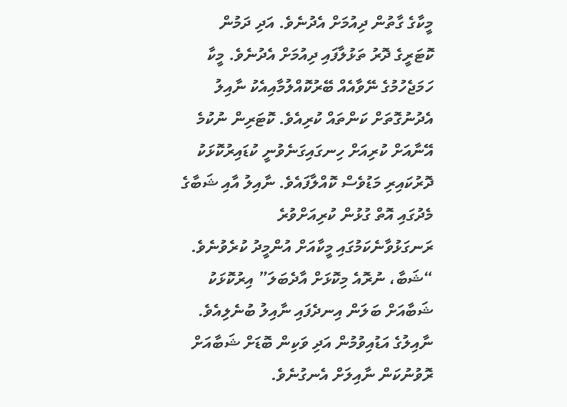މީކާގެ ގާތުން ދިއުމަށް އެދުނެވެ. އަދި ދަމުން ކޮޓަރީގެ ދޮރު ތަޅުލާފައި ދިއުމަށް އެދުނެވެ. މީކާ ހަމަޖެހުމުގެ ނޭވާއެއް ބޭރުކޮއްލުމާއިއެކު ނާއިލު އެދުނުގޮތަށް ކަންތައް ކުރިއެވެ. ކޮޓަރިން ނުކުމެ އޭނާއަށް ކުރިއަށް ހިނގައިގަނެވުނީ ކުޑައިރުކޮޅަކު ދޮރުކައިރި މަޑުވެސް ކޮއްލާފައެވެ. ނާއިލު އާއި ޝަބާގެ މެދުގައި އޮތް ގުޅުން ކުރިއަށްވުރެ ރަނގަޅުވާނެކަމުގައި މީކާއަށް އުންމީދު ކުރެވުނެވެ.
“ޝަބާ، ނުރޮއެ މިކޮޅަށް އާދެބަލަ” އިރުކޮޅަކު ޝަބާއަށް ބަލަން އިނދެފައި ނާއިލު ބުނެލިއެވެ. ނާއިލުގެ އަޑުއިވުމުން އަދި ވަކިން ބޮޑަށް ޝަބާއަށް ރޮވުނުކަން ނާއިލަށް އެނގުނެވެ.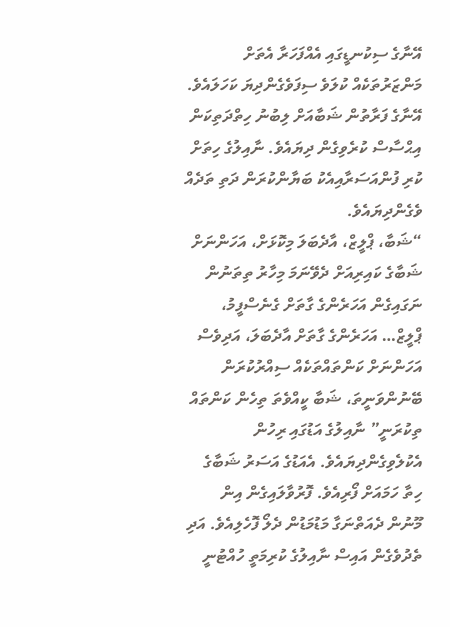އޭނާގެ ސިކުނޑީގައި އެއްފަހަރާ އެތަށް މަންޒަރުތަކެއް ކުލަވެ ސިފަވެގެންދިޔަ ކަހަލައެވެ. އޭނާގެ ފަރާތުން ޝަބާއަށް ލިބުނު ހިތްދަތިކަން އިޙްސާސް ކުރެވިގެން ދިޔައެވެ. ނާއިލުގެ ހިތަށް ކުރި ފުންއަސަރާއިއެކު ބަޔާންކުރަން ދަތި ތަދެއް ވެގެންދިޔައެވެ.
“ޝަބާ، ޕްލީޒް، އާދެބަލަ މިކޮޅަށް، އަހަންނަށް ޝަބާގެ ކައިރިއަށް ދެވޭނަމަ މިހާރު ތިތަނުން ނަގައިގެން އަހަރެންގެ ގާތަށް ގެނެސްފީމު، ޕްލީޒް… އަހަރެންގެ ގާތަށް އާދެބަލަ، އަދިވެސް އަހަންނަށް ކަންތައްތަކެއް ސިއްރުކުރަން ބޭނުންވަނީތަ، ޝަބާ ކީއްވެތަ ތިހެން ކަންތައް ތިކުރަނީ” ނާއިލުގެ އަޑުގައި ރިހުން އެކުލެވިގެންދިޔައެވެ. އެއަޑުގެ އަސަރު ޝަބާގެ ހިތާ ހަމައަށް ފޯރިއެވެ. ފޮރުވާލައިގެން އިން މޫނުން ދެއަތްނަގާ މަޑުމަޑުން ދެލޯ ފޮހެލިއެވެ. އަދި ތެދުވެގެން އައިސް ނާއިލުގެ ކުރިމަތީ ހުއްޓުނީ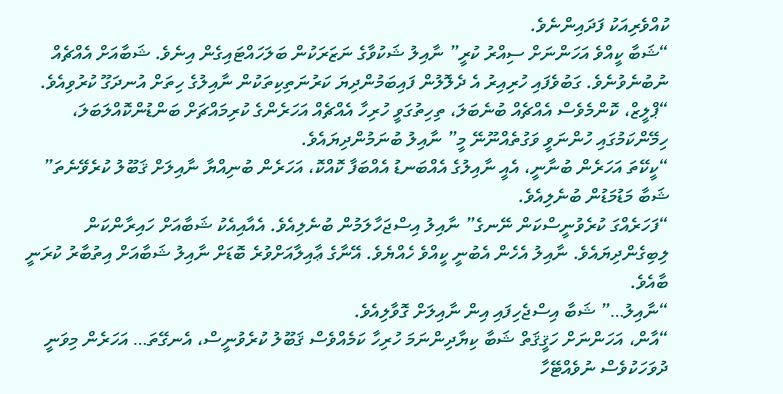ކުއްވެރިއަކު ފަދައިންނެވެ.
“ޝަބާ ކީއްވެ އަހަންނަށް ސިއްރު ކުރީ” ނާއިލު ޝަކުވާގެ ނަޒަރަކުން ބަލަހައްޓައިގެން އިނެވެ. ޝަބާއަށް އެއްޗެއް ނުބުނެވުނެވެ. ގަބުވެފައި ހުރިއިރު އެ ދެލޮލުން ފައިބަމުންދިޔަ ކަރުނަތިކިތަކުން ނާއިލުގެ ހިތަށް އުނދަގޫ ކުރުވިއެވެ.
“ޕްލީޒް، ކޮންމެވެސް އެއްޗެއް ބުނެބަލަ، ތިހިތުގަވީ ހުރިހާ އެއްޗެއް އަހަރެންގެ ކުރިމައްޗަށް ބަންޑުންކޮއްލަބަލަ، ހިމޭންކަމުގައި ހުންނަވީ ވަގުތެއްނޫނޭ މީ” ނާއިލު ބުނަމުންދިޔައެވެ.
“ކީކޭތަ އަހަރެން ބުނާނީ، އެއީ ނާއިލުގެ އެއްބަނޑު އެއްބަފާ ކޮއްކޮ، އަހަރެން ބުނިއްޔާ ނާއިލަށް ޤަބޫލު ކުރެވޭނެތަ” ޝަބާ މަޑުމަޑުން ބުނެލިއެވެ.
“ފަހަރެއްގަ ކުރެވުނީސްކަން ނޭނގެ” ނާއިލު އިސްޖަހާލަމުން ބުނެލިއެވެ. އެއާއިއެކު ޝަބާއަށް ހައިރާންކަން ލިބިގެންދިޔައެވެ. ނާއިލު އެހެން އެބުނީ ކީއްވެ ހެއްޔެވެ. އޭނާގެ ޢާއިލާއަށްވުރެ ބޮޑަށް ނާއިލު ޝަބާއަށް އިތުބާރު ކުރަނީ ބާއެވެ.
“ނާއިލު…” ޝަބާ އިސްޖެހިފައި އިން ނާއިލަށް ގޮވާލިއެވެ.
“އާން، އަހަންނަށް ހަޤީޤަތް ޝަބާ ކިޔާދިންނަމަ ހުރިހާ ކަމެއްވެސް ޤަބޫލު ކުރެވުނީސް، އެނގޭތަ… އަހަރެން މިވަނީ ދުވަހަކުވެސް ނުވެއްޓޭހާ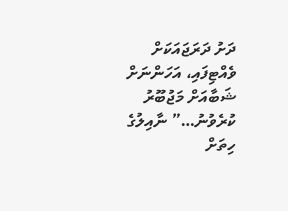ދަށު ދަރަޖައަކަށް ވެއްޓިފައި، އަހަންނަށް ޝަބާއަށް މަޖުބޫރު ކުރެވުނު…” ނާއިލުގެ ހިތަށް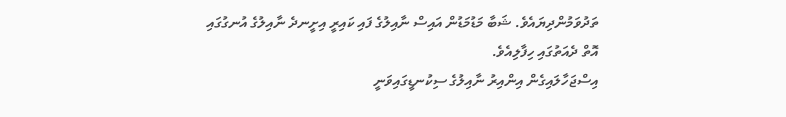ތަދުވަމުންދިޔައެވެ. ޝަބާ މަޑުމަޑުން އައިސް ނާއިލުގެ ފައި ކައިރީ އިށީނދެ ނާއިލުގެ އުނގުގައި އޮތް ދެއަތުގައި ހިފާލިއެވެ.
އިސްޖަހާލައިގެން އިންއިރު ނާއިލުގެ ސިކުނޑީގައިވަނީ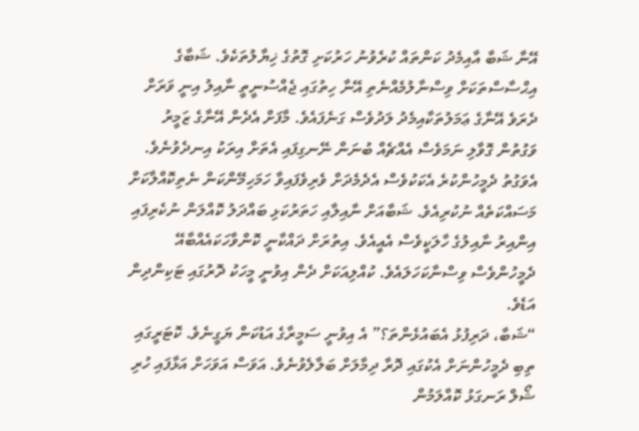އޭނާ ޝަބާ އާއިމެދު ކަންތައް ކުރެވުނު ހަރުކަށި ގޮތުގެ ޚިޔާލުތަކެވެ. ޝަބާގެ އިޙްސާސްތަކަށް ވިސްނާލުމެއްނެތި އޭނާ ހިތުގައި ޖެއްސުނީތީ ނާއިލު އިނީ ވަރަށް ދެރަވެ އޭނާގެ ޢަމަލުތަކާއިމެދު ލަދުވެސް ގަނެފައެވެ. މާފަށް އެދެން އޭނާގެ ޒަމީރު ވަގުތުން ގޮވާލި ނަމަވެސް އެއްޗެއް ބުނަން ނޭނގިފައި އެތަށް އިރަކު އިނދެވުނެވެ. އެވަގުތު ދެމީހުންކުރެ އެކަކުވެސް އެދެމެދަށް ވެރިވެފައިވާ ހަމަހިމޭންކަން ނެތިކޮއްލާކަށް މަސައްކަތެއް ނުކުރިއެވެ. ޝަބާއަށް ނާއިލާއި ހަތަރުކަޅި ބައްދަލު ކޮއްލަން ނުކެރިފައި އިންއިރު ނާއިލުގެ ހާލަކީވެސް އެއީއެވެ. އިތުރަށް ދައްކާނީ ކޮންވާހަކައެއްބާއޭ ދެމީހުންވެސް ވިސްނާކަހަލައެވެ. ކުއްލިއަކަށް ދެން އިވުނީ މީހަކު ދޮރުގައި ޓަކިންދިން އަޑެވެ.
“ޝަބާ، ދަރިފުޅު އެބައުޅެންތަ؟” އެ އިވުނީ ސަމީރާގެ އަޑުކަން ޔަގީނެވެ. ކޮޓަރީގައި ތިބި ދެމީހުންނަށް އެކުގައި ދޮރާ ދިމާލަށް ބަލާލެވުނެވެ. އަވަސް އަވަހަށް އަޅާފައި ހުރި ޝޯލް ރަނގަޅު ކޮއްލަމުން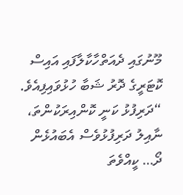މޫނުގައި ދެއަތްހާކާލާފައި އައިސް ކޮޓަރީގެ ދޮރު ޝަބާ ހުޅުވައިފިއެވެ.
“ދަރިފުޅު ކަނީ ކޮންއިރަކުންތަ، ނާއިލު ދަރިފުޅުވެސް އެބައުޅެން ދޯ… ކީއްވެތަ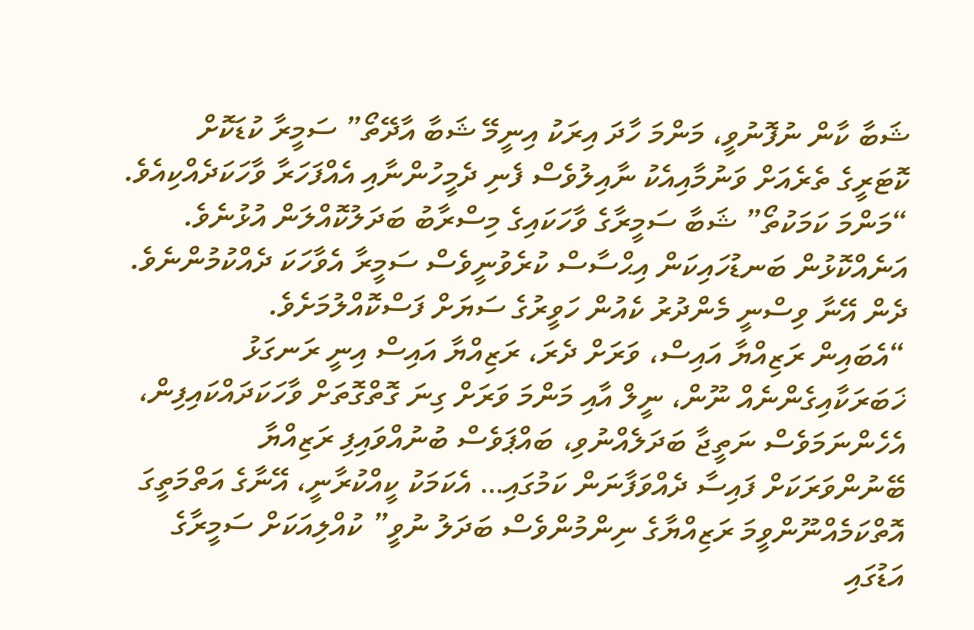ޝަބާ ކާން ނުފޮނުވީ، މަންމަ ހާދަ އިރަކު އިނީމޭ ޝަބާ އާދޭތޯ” ސަމީރާ ކުޑަކޮށް ކޮޓަރީގެ ތެރެއަށް ވަނުމާއިއެކު ނާއިލުވެސް ފެނި ދެމީހުންނާއި އެއްފަހަރާ ވާހަކަދެއްކިއެވެ.
“މަންމަ ކަމަކުތޯ” ޝަބާ ސަމީރާގެ ވާހަކައިގެ މިސްރާބު ބަދަލުކޮއްލަން އުޅުނެވެ. އަނެއްކޮޅުން ބަނޑުހައިކަން އިޙްސާސް ކުރެވުނީވެސް ސަމީރާ އެވާހަކަ ދެއްކުމުންނެވެ.  ދެން އޭނާ ވިސްނީ މެންދުރު ކެއުން ހަވީރުގެ ސަޔަށް ފަސްކޮއްލުމަށެވެ.
“އެބައިން ރަޒިއްޔާ އައިސް، ވަރަށް ދެރަ، ރަޒިއްޔާ އައިސް އިނީ ރަނގަޅު ޚަބަރަކާއިގެންނެއް ނޫން، ނީލް އާއި މަންމަ ވަރަށް ގިނަ ގޮތްގޮތަށް ވާހަކަދައްކައިފިން، އެހެންނަމަވެސް ނަތީޖާ ބަދަލެއްނުވި، ބައްޕަވެސް ބުނުއްވައިފި ރަޒިއްޔާ ބޭނުންވަރަކަށް ފައިސާ ދެއްވަފާނަން ކަމުގައި… އެކަމަކު ކީއްކުރާނީ، އޭނާގެ އަތްމަތީގަ އޮތްކަމެއްނޫންވީމަ ރަޒިއްޔާގެ ނިންމުންވެސް ބަދަލު ނުވީ” ކުއްލިއަކަށް ސަމީރާގެ އަޑުގައި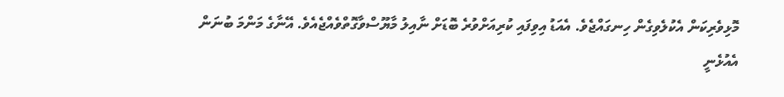މޮޅިވެރިކަން އެކުލެވިގެން ހިނގައްޖެވެ. އެއަޑު އިވިފައި ކުރިއަށްވުރެ ބޮޑަށް ނާއިލު މާޔޫސްވާގޮތްވެއްޖެއެވެ. އޭނާގެ މަންމަ ބުނަން އެއުޅެނީ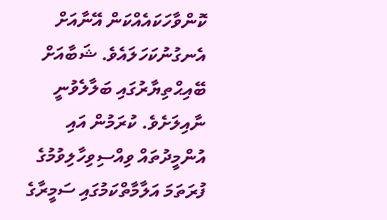ކޮންވާހަކައެއްކަން އޭނާއަށް އެނގުނުކަހަލައެވެ. ޝަބާއަށް ބޭއިޙްތިޔާރުގައި ބަލާލެވުނީ ނާއިލަށެވެ. ކުރަމުން އައި އުންމީދުތައް ވިއްސިވިހާލިވުމުގެ ފުރަތަމަ އަލާމާތްކަމުގައި ސަމީރާގެ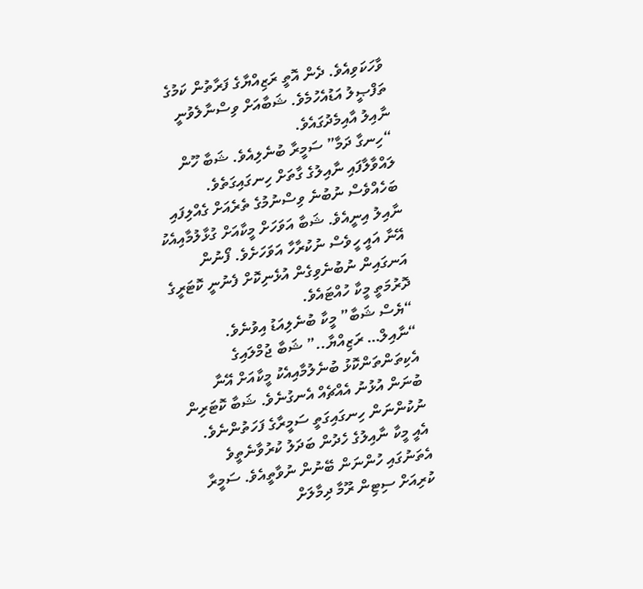ވާހަކަވިއެވެ. ދެން އޮތީ ރަޒިއްޔާގެ ފަރާތުން ކަމުގެ ތަފްޞީލު އަޑުއެހުމެވެ. ޝަބާއަށް ވިސްނާލެވުނީ ނާއިލު އާއިމެދުގައެވެ.
“ހިނގާ ދަމާ” ސަމީރާ ބުނެލިއެވެ. ޝަބާ ހޫން ލައްވާލާފައި ނާއިލުގެ ގާތަށް ހިނގައިގަތެވެ. ބަހެއްވެސް ނުބުނެ ވިސްނުމުގެ ތެރެއަށް ގެއްލިފައި ނާއިލު އިނީއެވެ. ޝަބާ އަވަހަށް މީކާއަށް ގުޅާލުމާއިއެކު އޭނާ އައީ ހީވެސް ނުކުރާހާ އަވަހަށެވެ. ފޯނުން އަނގައިން ނުބުނެވިގެން އުޅެނިކޮށް ފެނުނީ ކޮޓަރީގެ ދޮރުމަތީ މީކާ ހުއްޓައެވެ.
“ޔެސް ޝަބާ” މީކާ ބުނެލިއަޑު އިވުނެވެ.
“ނާއިލް… ރަޒިއްޔާ..” ޝަބާ ޖުމްލައިގެ އެކިތަންތަންކޮޅު ބުނެލުމާއިއެކު މީކާއަށް އޭނާ ބުނަން އުޅުނު އެއްޗެއް އެނގުނެވެ. ޝަބާ ކޮޓަރިން ނުކުންނަން ހިނގައިގަތީ ސަމީރާގެ ފަހަތުންނެވެ. އެއީ މީކާ ނާއިލުގެ ހެދުން ބަދަލު ކުރުވާނެތީވެ އެތަނުގައި ހުންނަން ބޭނުން ނުވާތީއެވެ. ސަމީރާ ކުރިއަށް ސިޓިން ރޫމާ ދިމާލަށް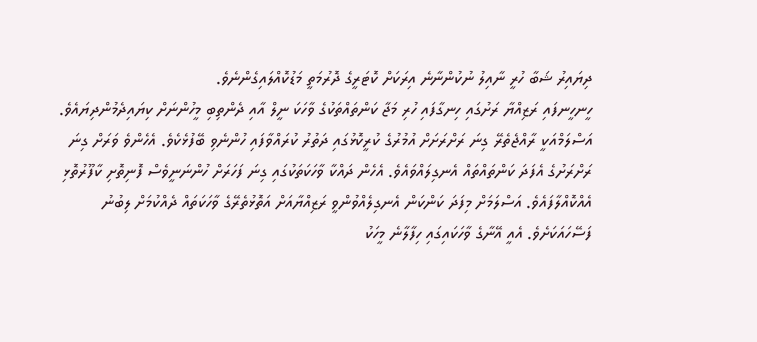ދިޔައިރު ޝަބާ ހުރީ ނާއިލު ނުކުންނާނެ އިރަކަށް ކޮޓަރީގެ ދޮރުމަތީ މަޑުކޮއްލައިގެންނެވެ.
ހީނހީނފައި ރަޒިއްޔާ ރަށުގައި ހިނގާފައި ހުރި މަޖާ ކަންތައްތަކުގެ ވާހަކަ ނީލް އާއި ދެންތިބި މީހުންނަށް ކިޔައިދެމުންދިޔައެވެ. އަސްލަމްއަކީ ރާއްޖެތެރޭ ގިނަ ރަށްރަށަށް އުމުރުގެ ކުރީކޮޅުގައި ދަތުރު ކުރައްވާފައި ހުންނެވި ބޭފުޅެކެވެ. އެހެންވެ ވަރަށް ގިނަ ރަށްރަށުގެ އެފަދަ ކަންތައްތައް އެނގިލައްވައެވެ. އެހެން ދައްކާ ވާހަކަތަކުގައި ގިނަ ފަހަރަށް ހުންނަނީވެސް ފޮނިތޮށި ކާފޫރުތޮޅި އެއްކޮއްލާފައެވެ. އަސްލަމަށް މިފަދަ ކަންކަން އެނގިލެއްވުންވީ ރަޒިއްޔާއަށް އަތޮޅުތެރޭގެ ވާހަކަތައް ދެއްކުމަށް ލިބުނު ފަސޭހައަކަށެވެ. އެއީ އޭނާގެ ވާހަކައިގައި ހިފާލާނެ މީހަކު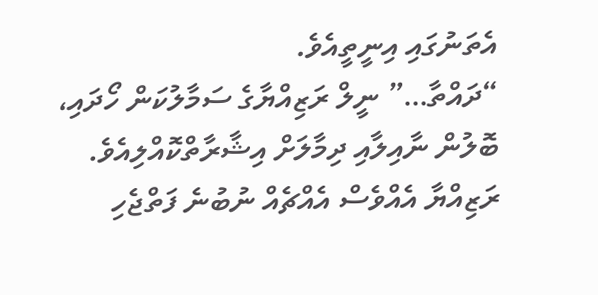އެތަނުގައި އިނީތީއެވެ.
“ދައްތާ…” ނީލް ރަޒިއްޔާގެ ސަމާލުކަން ހޯދައި، ބޮލުން ނާއިލާއި ދިމާލަށް އިޝާރާތްކޮއްލިއެވެ.
ރަޒިއްޔާ އެއްވެސް އެއްޗެއް ނުބުނެ ފަތްޖެހި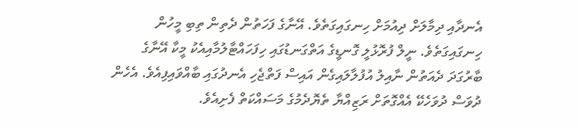އެނދާއި ދިމާލަށް ދިއުމަށް ހިނގައިގަތެވެ. އޭނާގެ ފަހަތުން ދެތިން ތިބި މީހުން ހިނގައިގަތެވެ. ނީލް ފުރޮޅުލީ ގޮނޑީގެ އަތްގަނޑުގައި ހިފަހައްޓާލުމާއިއެކު މީކާ އޭނާގެ ބާރުގަދަ ދެއަތުން ނާއިލު އުފުލާލައިގެން އައިސް ފަތްޖެހި އެނދުގައި ބާއްވައިފިއެވެ. އެހެން ދުވަސް ދުވަހެކޭ އެއްގޮތަށް ރަޒިއްޔާ ތެޔޮދެމުގެ މަސައްކަތް ފެށިއެވެ.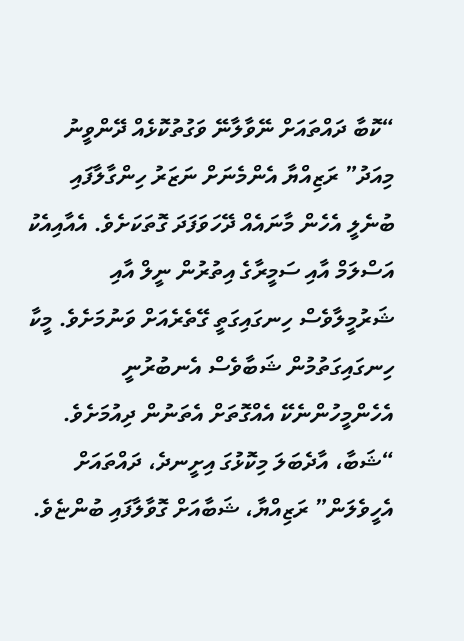“ކޮބާ ދައްތައަށް ނޭވާލާނޭ ވަގުތުކޮޅެއް ދޭންވީނު މިއަދު” ރަޒިއްޔާ އެންމެނަށް ނަޒަރު ހިންގާލާފައި ބުނެލީ އެހެން މާނައެއް ދޭހަވަފަދަ ގޮތަކަށެވެ. އެއާއިއެކު އަސްލަމް އާއި ސަމީރާގެ އިތުރުން ނީލް އާއި ޝަރުމީލާވެސް ހިނގައިގަތީ ގޭތެރެއަށް ވަނުމަށެވެ. މީކާ ހިނގައިގަތުމުން ޝަބާވެސް އެނބުރުނީ އެހެންމީހުންނެކޭ އެއްގޮތަށް އެތަނުން ދިއުމަށެވެ.
“ޝަބާ، އާދެބަލަ މިކޮޅުގަ އިށީނދެ، ދައްތައަށް އެހީވެލަން” ރަޒިއްޔާ، ޝަބާއަށް ގޮވާލާފައި ބުންޏެވެ.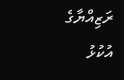ރަޒިއްޔާގެ އުކުޅު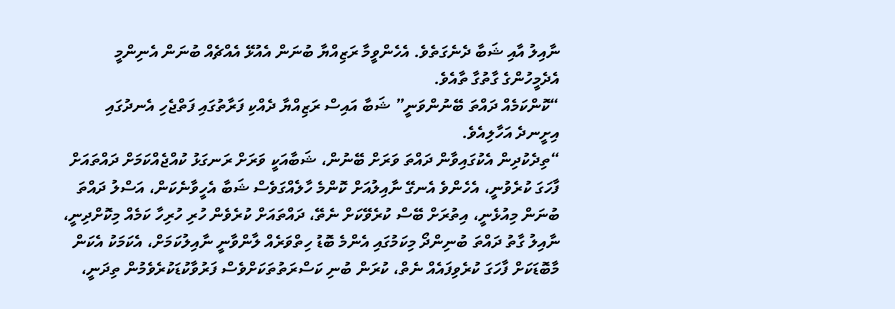ނާއިލު އާއި ޝަބާ ދެނެގަތެވެ. އެހެންވީމާ ރަޒިއްޔާ ބުނަން އެއުޅޭ އެއްޗެއް ބުނަން އެނިންމީ އެދެމީހުންގެ ގާތުގާ ތާއެވެ.
“ކޮންކަމެއް ދައްތަ ބޭނުންވަނީ” ޝަބާ އައިސް ރަޒިއްޔާ ދެއްކި ފަރާތުގައި ފަތްޖެހި އެނދުގައި އިށީނދެ އަހާލިއެވެ.
“ތިދެކުދިން އެކުގައިވާން ދައްތަ ވަރަށް ބޭނުން، ޝަބާއަކީ ވަރަށް ރަނގަޅު ކުއްޖެއްކަމަށް ދައްތައަށް ފާހަގަ ކުރެވުނީ، އެހެންވެ އެނގޭ ނާއިލުއަށް ކޮންމެ ހާލެއްގަވެސް ޝަބާ އެހީވާނެކަން، އަސްލު ދައްތަ ބުނަން މިއުޅެނީ، އިތުރަށް ބޭސް ކުރެވޭކަށް ނެތޭ، ދައްތައަށް ކުރެވެން ހުރި ހުރިހާ ކަމެއް މިކޮށްދިނީ، ނާއިލު ގާތު ދައްތަ ބުނިންދޯ މިކަމުގައި އެންމެ ބޮޑު ހިތްވަރެއް ލާންވާނީ ނާއިލުކަމަށް، އެކަމަކު އެކަން މާބޮޑަކަށް ފާހަގަ ކުރެވިފައެއް ނެތް، ކުރަން ބުނި ކަސްރަތުތަކަށްވެސް ފަރުވާކުޑަކުރެވެމުން ތިދަނީ،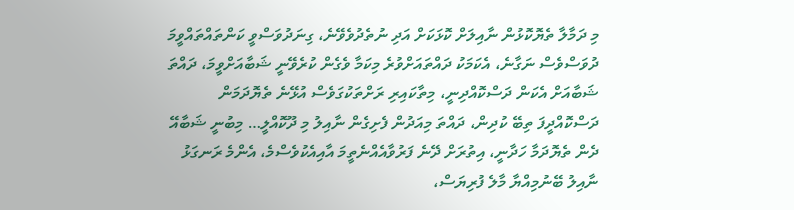މި ދަމާލާ ތެޔޮކޮޅުން ނާއިލަށް ކޮޅަކަށް އަދި ނުތެދުވެވޭނެ، ގިނަދުވަސްވީ ކަންތައްތައްވީމަ ދުވަސްވެސް ނަގާނެ، އެކަމަކު ދައްތައަށްވުރެ މިކަމާ ވެގެން ކުރެވޭނީ ޝަބާއަށްވީމަ، ދައްތަ ޝަބާއަށް އެކަން ދަސްކޮއްދިނީ، މިތާކައިރި ރަށްތަކުގަވެސް އުޅޭނެ ތެޔޮދަމަން ދަސްކޮއްދީފަ ތިބޭ ކުދިން، ދައްތަ މިއަދުން ފެށިގެން ނާއިލު މި ދޫކޮއްލީ… މިބުނީ ޝަބާއޭ ދެން ތެޔޮދަމާ ހަދާނީ، އިތުރަށް ދޭނެ ފަރުވާއެއްނެތީމަ އާއިއެކުވެސްމެ، އެންމެ ރަނގަޅު ނާއިލު ބޭނުމިއްޔާ މާލެ ފުރިޔަސް،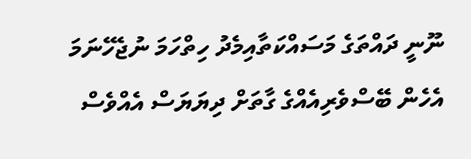ނޫނީ ދައްތަގެ މަސައްކަތާއިމެދު ހިތްހަމަ ނުޖެހޭނަމަ އެހެން ބޭސްވެރިއެއްގެ ގާތަށް ދިޔަޔަސް އެއްވެސް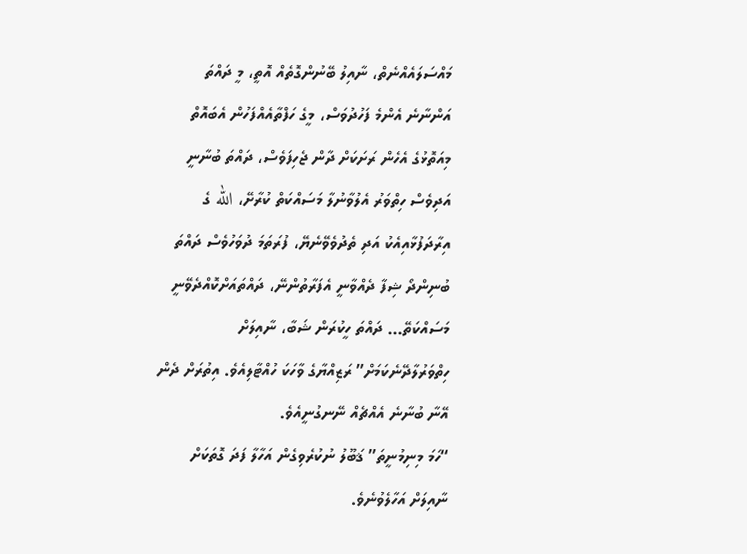މައްސަލައެއްނެތް، ނާއިލު ބޭނުންގޮތެއް އޮތީ، މީ ދައްތަ އަންނާނެ އެންމެ ފަހުދުވަސް، މީގެ ހަފްތާއެއްފަހުން އެބައޮތް މިއަތޮޅުގެ އެހެން ރަށަކަށް ދާން ޖެހިފަވެސް، ދައްތަ ބުނާނީ އަދިވެސް ހިތްވަރު އެލުވާނުލާ މަސައްކަތް ކުރާށޭ، الله ގެ އިރާދަފުޅާއިއެކު އަދި ތެދުވެވޭނެޔޭ، ފުރަތަމަ ދުވަހުވެސް ދައްތަ ބުނިންދޯ ޝިފާ ދެއްވާނީ އެފަރާތުންނޭ، ދައްތައަށްކޮއްދެވޭނީ މަސައްކަތޭ… ދައްތަ ހީކުރަން ޝަބާ، ނާއިލަށް ހިތްވަރުލާދޭނެކަމަށް” ރަޒިއްޔާގެ ވާހަކަ ހުއްޓާލިއެވެ. އިތުރަށް ދެން އޭނާ ބުނާނެ އެއްޗެއް ނޭނގުނީއެވެ.
“ހަމަ މިނިމުނީތަ” ޤަބޫލު ނުކުރެވިގެން އަހާލާ ފަދަ ގޮތަކަށް ނާއިލަށް އަހާލެވުނެވެ.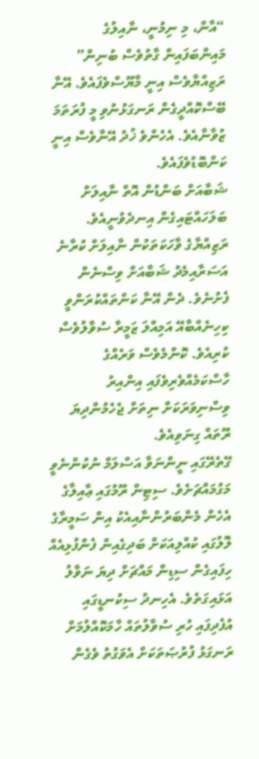“އާން، މި ނިމުނީ، ނާއިލުގެ މައިންބަފައިން ގާތުވެސް ބުނިން” ރަޒިއްޔާވެސް އިނީ މާޔޫސްވެފައެވެ. އޭނާ ބޭސްކޮއްދީގެން ރަނގަޅުނުވި މީ ފުރަތަމަ ޒުވާނާއެވެ. އެހެންވެ ޚުދު އޭނާވެސް އިނީ ކަންބޮޑުވެފައެވެ.
ޝަބާއަށް ބަންޑުން އޮތް ނާއިލަށް ބަލަހައްޓައިގެން އިނދެވުނީއެވެ. ރަޒިއްޔާގެ ވާހަކަތަކުން ނާއިލަށް ކުރާނެ އަސަރާއިމެދު ޝަބާއަށް ވިސްނެން ފެށުނެވެ. ދެން އޭނާ ކަންތައްކުރަންވީ ކިހިނެއްބާއޭ އަމިއްލަ ޒަމީރާ ސުވާލުވެސް ކުރިއެވެ. ކޮންމެވެސް ވަރެއްގެ ހާސްކަމެއްވެރިވެފައި އިންއިރު ވިސްނިވަރަކަށް ނިތަށް ޖެހެމުންދިޔަ ރޫތައް ގިނަވިއެވެ.
ގޭތެރޭގައި ނީންނަވާ އަސްލަމް ނުކުންނެވީ މަގުމައްޗަށެވެ. ސިޓިން ރޫމުގައި ޢާއިލާގެ އެހެން މެންބަރުންނާއިއެކު އިން ސަމީރާގެ ލޮލުގައި ކުއްލިއަކަށް ބަދިގެއިން ފެންފުޅިއެއް ހިފައިގެން ސިޑިން މައްޗަށް ދިޔަ ނަވާލު އަޅައިގަތެވެ. އެހިނދު ސިކުނޑީގައި އުފެދިފައި ހުރި ސުވާލުތައް ހާމަކޮއްލުމަށް ރަނގަޅު ފުރުޞަތަކަށް އެވަގުތު ވެގެން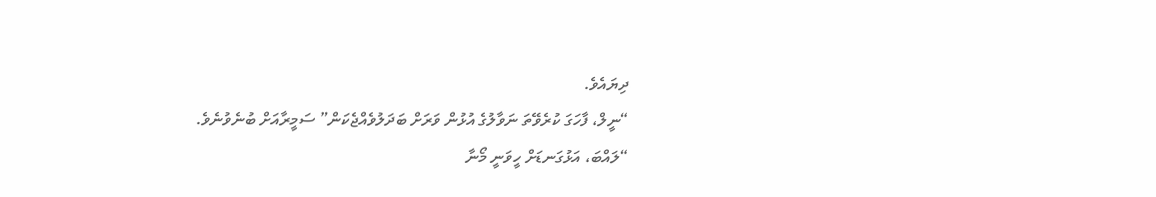ދިޔައެވެ.
“ނީލް، ފާހަގަ ކުރެވޭތަ ނަވާލުގެ އުޅުން ވަރަށް ބަދަލުވެއްޖެކަން” ސަމީރާއަށް ބުނެވުނެވެ.
“ލައްބަ، އަޅުގަނޑަށް ހީވަނީ މޯނާ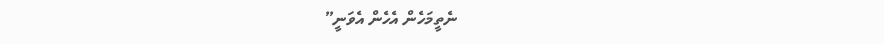ނެތީމަހެން އެހެން އެވަނީ”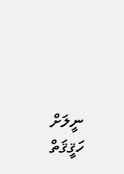ނީލަށް ހަޤީޤަތް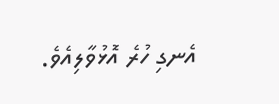އެނގި ހުރެ އޮޅުވާލިއެވެ.